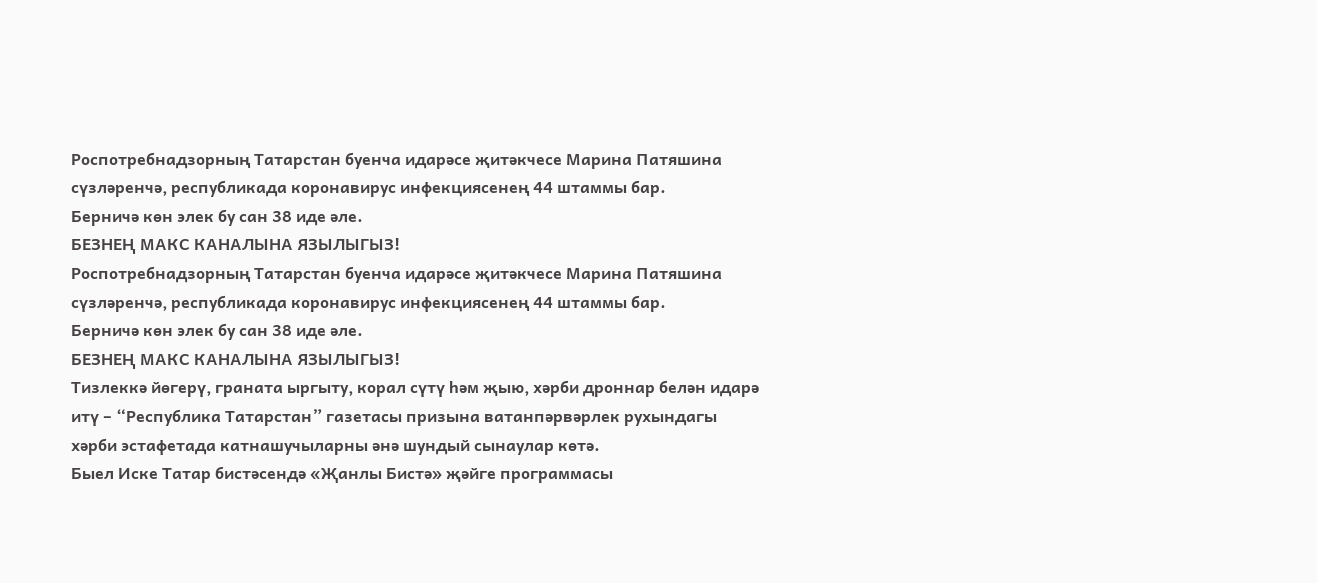Роспотребнадзорның Татарстан буенча идарәсе җитәкчесе Марина Патяшина сүзләренчә, республикада коронавирус инфекциясенең 44 штаммы бар.
Берничә көн элек бу сан 38 иде әле.
БЕЗНЕҢ МАКС КАНАЛЫНА ЯЗЫЛЫГЫЗ!
Роспотребнадзорның Татарстан буенча идарәсе җитәкчесе Марина Патяшина сүзләренчә, республикада коронавирус инфекциясенең 44 штаммы бар.
Берничә көн элек бу сан 38 иде әле.
БЕЗНЕҢ МАКС КАНАЛЫНА ЯЗЫЛЫГЫЗ!
Тизлеккә йөгерү, граната ыргыту, корал сүтү һәм җыю, хәрби дроннар белән идарә итү – “Республика Татарстан” газетасы призына ватанпәрвәрлек рухындагы хәрби эстафетада катнашучыларны әнә шундый сынаулар көтә.
Быел Иске Татар бистәсендә «Җанлы Бистә» җәйге программасы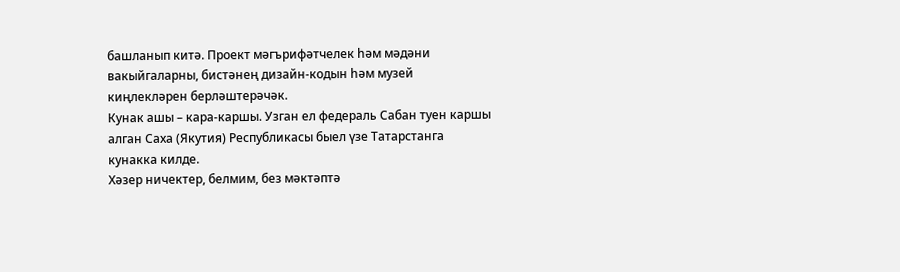башланып китә. Проект мәгърифәтчелек һәм мәдәни вакыйгаларны, бистәнең дизайн-кодын һәм музей киңлекләрен берләштерәчәк.
Кунак ашы – кара-каршы. Узган ел федераль Сабан туен каршы алган Саха (Якутия) Республикасы быел үзе Татарстанга кунакка килде.
Хәзер ничектер, белмим, без мәктәптә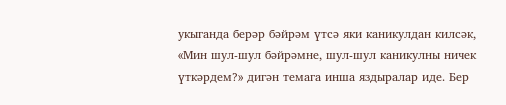укыганда берәр бәйрәм үтсә яки каникулдан килсәк, «Мин шул-шул бәйрәмне, шул-шул каникулны ничек үткәрдем?» дигән темага инша яздыралар иде. Бер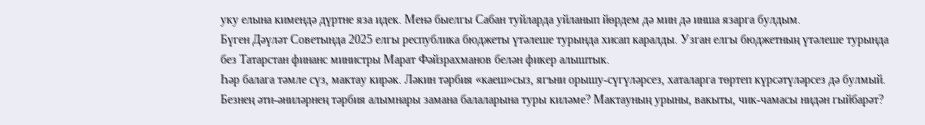уку елына кимендә дүртне яза идек. Менә быелгы Сабан туйларда уйланып йөрдем дә мин дә инша язарга булдым.
Бүген Дәүләт Советында 2025 елгы республика бюджеты үтәлеше турында хисап каралды. Узган елгы бюджетның үтәлеше турында без Татарстан финанс министры Марат Фәйзрахманов белән фикер алыштык.
Һәр балага тәмле сүз, мактау кирәк. Ләкин тәрбия «каеш»сыз, ягъни орышу-сүгүләрсез, хаталарга төртеп күрсәтүләрсез дә булмый. Безнең әти-әниләрнең тәрбия алымнары замана балаларына туры киләме? Мактауның урыны, вакыты, чик-чамасы нидән гыйбарәт?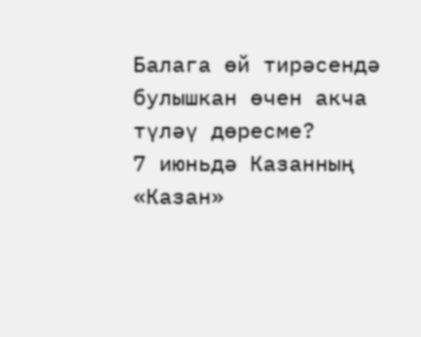Балага өй тирәсендә булышкан өчен акча түләү дөресме?
7 июньдә Казанның «Казан»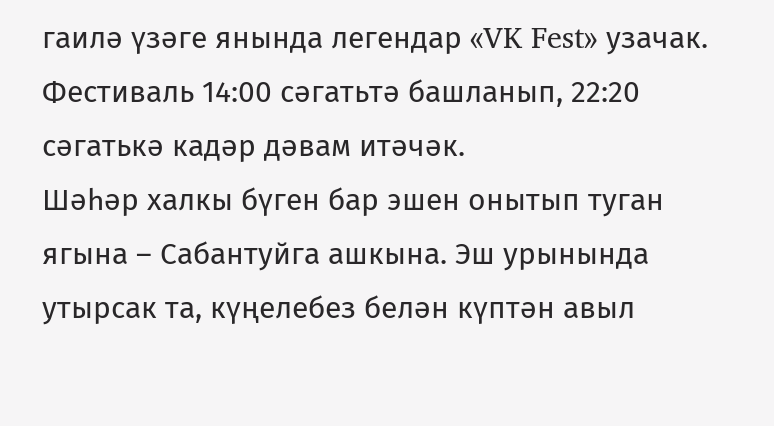гаилә үзәге янында легендар «VK Fest» узачак. Фестиваль 14:00 сәгатьтә башланып, 22:20 сәгатькә кадәр дәвам итәчәк.
Шәһәр халкы бүген бар эшен онытып туган ягына – Сабантуйга ашкына. Эш урынында утырсак та, күңелебез белән күптән авыл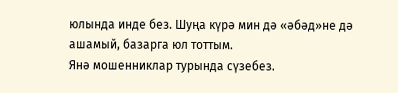юлында инде без. Шуңа күрә мин дә «әбәд»не дә ашамый, базарга юл тоттым.
Янә мошенниклар турында сүзебез.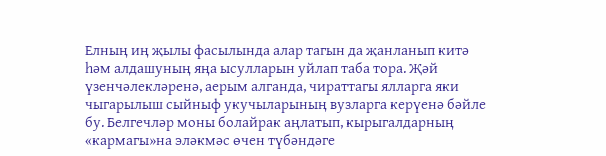Елның иң җылы фасылында алар тагын да җанланып китә һәм алдашуның яңа ысулларын уйлап таба тора. Җәй үзенчәлекләренә, аерым алганда, чираттагы ялларга яки чыгарылыш сыйныф укучыларының вузларга керүенә бәйле бу. Белгечләр моны болайрак аңлатып, кырыгалдарның «кармагы»на эләкмәс өчен түбәндәге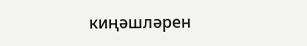киңәшләрен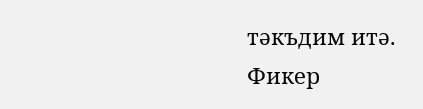тәкъдим итә.
Фикер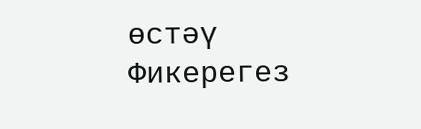өстәү
Фикерегез